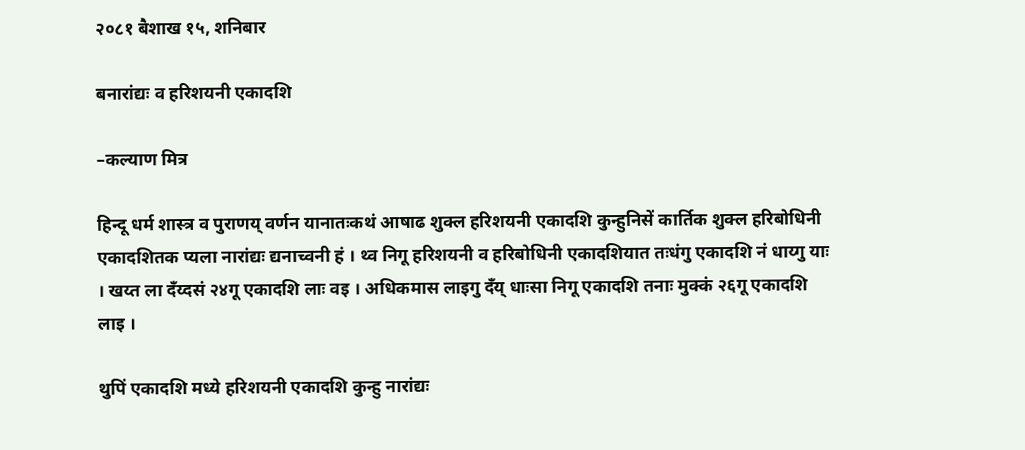२०८१ बैशाख १५, शनिबार

बनारांद्यः व हरिशयनी एकादशि

–कल्याण मित्र

हिन्दू धर्म शास्त्र व पुराणय् वर्णन यानातःकथं आषाढ शुक्ल हरिशयनी एकादशि कुन्हुनिसें कार्तिक शुक्ल हरिबोधिनी एकादशितक प्यला नारांद्यः द्यनाच्वनी हं । थ्व निगू हरिशयनी व हरिबोधिनी एकादशियात तःधंगु एकादशि नं धाय्गु याः । खय्त ला दँय्दसं २४गू एकादशि लाः वइ । अधिकमास लाइगु दँय् धाःसा निगू एकादशि तनाः मुक्कं २६गू एकादशि लाइ ।

थुपिं एकादशि मध्ये हरिशयनी एकादशि कुन्हु नारांद्यः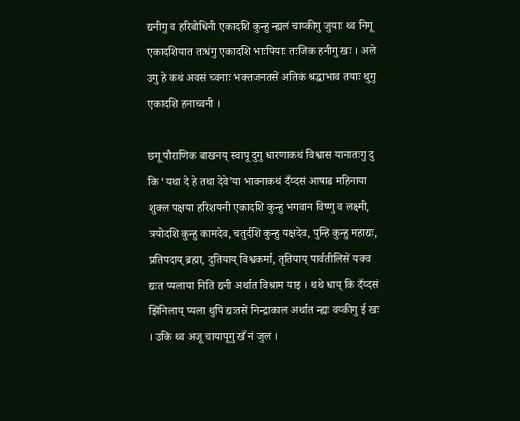द्यनीगु व हरिबोधिनी एकादशि कुन्हु न्ह्यलं चाय्कीगु जुयाः थ्व निगू एकादशियात तःधंगु एकादशि भाःपियाः तःजिक हनीगु खः । अले उगु हे कथं अवसं च्वनाः भक्तजनतसें अतिकं श्रद्धाभाव तयाः थुगु एकादशि हनाच्वनी ।

छगू पौराणिक बाखनय् स्वापू दुगु धारणाकथं विश्वास यानातःगु दु कि ‘यथा दे हे तथा देवे’या भावनाकथं दँय्दसं आषाढ महिनाया शुक्ल पक्षया हरिशयनी एकादशि कुन्हु भगवान विष्णु व लक्ष्मी, त्रयोदशि कुन्हु कामदेव, चतुर्दशि कुन्हु यक्षदेव, पुन्हि कुन्हु महाद्यः, प्रतिपदाय् ब्रह्मा, दुतियाय् विश्वकर्मा, तृतियाय् पार्वतीलिसें यक्व द्यःत प्यलाया नितिं द्यनी अर्थात विश्राम याइ । थथे धाय् कि दँय्दसं झिंनिलाय् प्यला थुपिं द्यःतसें निन्द्राकाल अर्थात न्ह्यः वय्कीगु ई खः । उकिं थ्व अजू चायापूगु खँ नं जुल ।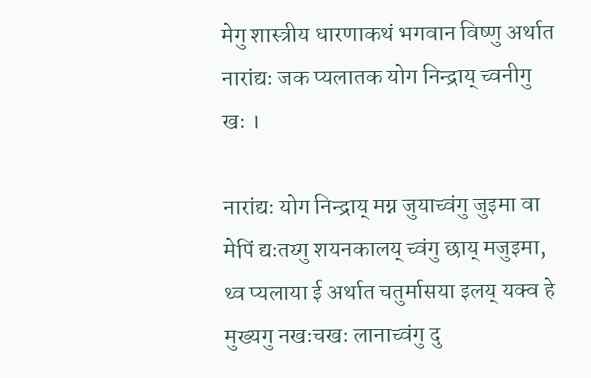मेगु शास्त्रीय धारणाकथं भगवान विष्णु अर्थात नारांद्यः जक प्यलातक योग निन्द्राय् च्वनीगु खः ।

नारांद्यः योग निन्द्राय् मग्न जुयाच्वंगु जुइमा वा मेपिं द्यःतय्गु शयनकालय् च्वंगु छाय् मजुइमा, थ्व प्यलाया ई अर्थात चतुर्मासया इलय् यक्व हे मुख्यगु नखःचखः लानाच्वंगु दु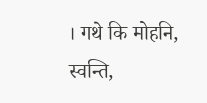। गथे कि मोहनि, स्वन्ति,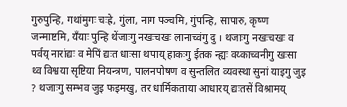गुरुपुन्हि, गथांमुगः चःह्रे, गुंला, नाग पञ्चमि, गुंपन्हि, सापारु, कृष्ण जन्माष्टमि, यँयाः पुन्हि थेंजाःगु नखःचखः लानाच्वंगु दु । थजाःगु नखःचखः व पर्वय् नारांद्यः व मेपिं द्यःत धाःसा थपाय् हाकःगु ईतक न्ह्यः वय्काच्वनीगु खःसा थ्व विश्वया सृष्टिया नियन्त्रण, पालनपोषण व सुन्तलित व्यवस्था सुनां याइगु जुइ ? थजाःगु सम्भव जुइ फइमखु, तर धार्मिकताया आधारय् द्यःतसें विश्रामय्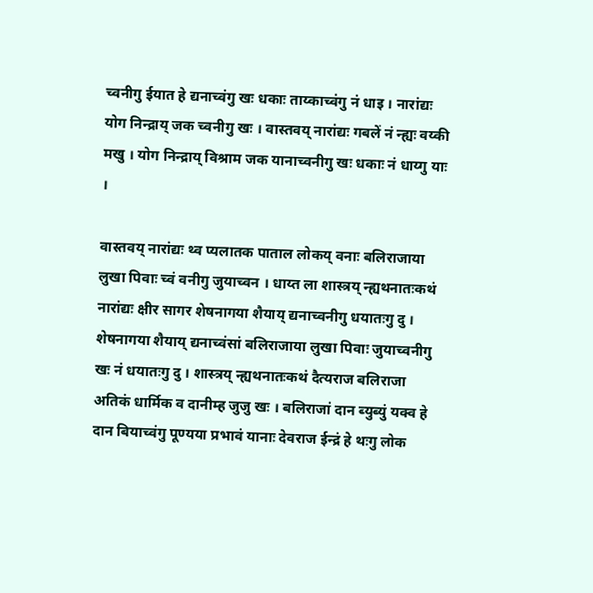च्वनीगु ईयात हे द्यनाच्वंगु खः धकाः ताय्काच्वंगु नं धाइ । नारांद्यः योग निन्द्राय् जक च्वनीगु खः । वास्तवय् नारांद्यः गबलें नं न्ह्यः वय्की मखु । योग निन्द्राय् विश्राम जक यानाच्वनीगु खः धकाः नं धाय्गु याः ।

वास्तवय् नारांद्यः थ्व प्यलातक पाताल लोकय् वनाः बलिराजाया लुखा पिवाः च्वं वनीगु जुयाच्वन । धाय्त ला शास्त्रय् न्ह्यथनातःकथं नारांद्यः क्षीर सागर शेषनागया शैयाय् द्यनाच्वनीगु धयातःगु दु । शेषनागया शैयाय् द्यनाच्वंसां बलिराजाया लुखा पिवाः जुयाच्वनीगु खः नं धयातःगु दु । शास्त्रय् न्ह्यथनातःकथं दैत्यराज बलिराजा अतिकं धार्मिक व दानीम्ह जुजु खः । बलिराजां दान ब्युब्युं यक्व हे दान बियाच्वंगु पूण्यया प्रभावं यानाः देवराज ईन्द्रं हे थःगु लोक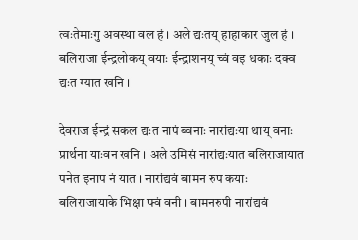त्वःतेमाःगु अवस्था वल हं । अले द्यःतय् हाहाकार जुल हं । बलिराजा ईन्द्रलोकय् वयाः ईन्द्राशनय् च्वं वइ धकाः दक्व द्यःत ग्यात खनि ।

देवराज ईन्द्रं सकल द्यःत नापं ब्वनाः नारांद्यःया थाय् वनाः प्रार्थना याःवन खनि । अले उमिसं नारांद्यःयात बलिराजायात पनेत इनाप नं यात । नारांद्यवं बामन रुप कयाः बलिराजायाके भिक्षा फ्वं वनी । बामनरुपी नारांद्यवं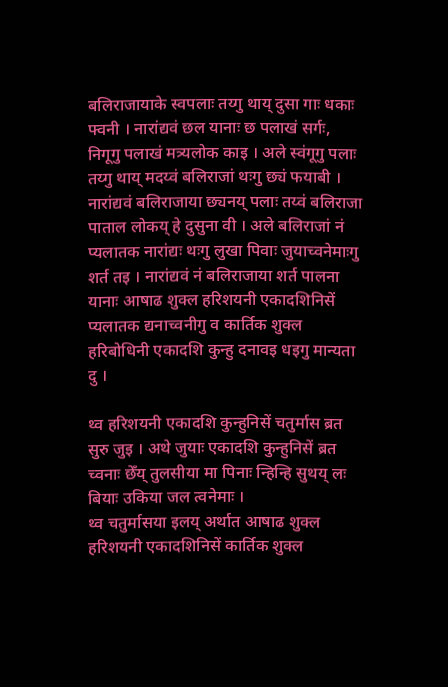बलिराजायाके स्वपलाः तय्गु थाय् दुसा गाः धकाः फ्वनी । नारांद्यवं छल यानाः छ पलाखं सर्गः, निगूगु पलाखं मत्र्यलोक काइ । अले स्वंगूगु पलाः तय्गु थाय् मदय्वं बलिराजां थःगु छ्यं फयाबी । नारांद्यवं बलिराजाया छ्यनय् पलाः तय्वं बलिराजा पाताल लोकय् हे दुसुना वी । अले बलिराजां नं प्यलातक नारांद्यः थःगु लुखा पिवाः जुयाच्वनेमाःगु शर्त तइ । नारांद्यवं नं बलिराजाया शर्त पालना यानाः आषाढ शुक्ल हरिशयनी एकादशिनिसें प्यलातक द्यनाच्वनीगु व कार्तिक शुक्ल हरिबोधिनी एकादशि कुन्हु दनावइ धइगु मान्यता दु ।

थ्व हरिशयनी एकादशि कुन्हुनिसें चतुर्मास ब्रत सुरु जुइ । अथे जुयाः एकादशि कुन्हुनिसें ब्रत च्वनाः छेँय् तुलसीया मा पिनाः न्हिन्हि सुथय् लः बियाः उकिया जल त्वनेमाः ।
थ्व चतुर्मासया इलय् अर्थात आषाढ शुक्ल हरिशयनी एकादशिनिसें कार्तिक शुक्ल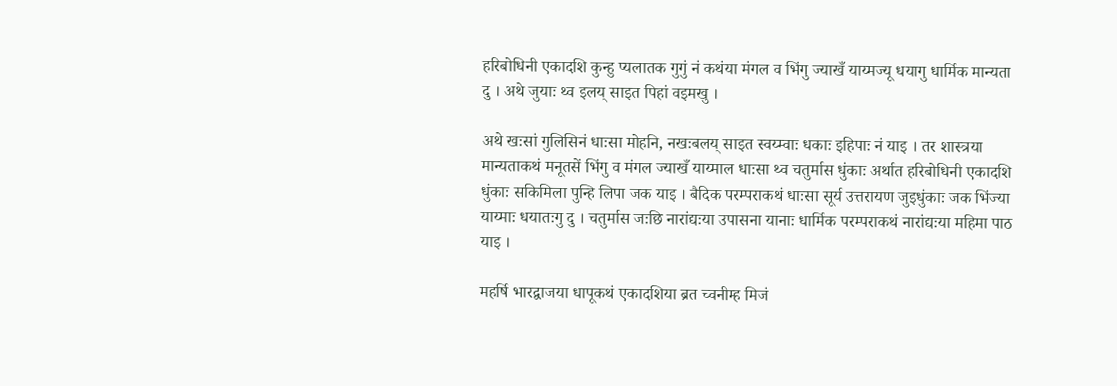हरिबोधिनी एकादशि कुन्हु प्यलातक गुगुं नं कथंया मंगल व भिंगु ज्याखँ याय्मज्यू धयागु धार्मिक मान्यता दु । अथे जुयाः थ्व इलय् साइत पिहां वइमखु ।

अथे खःसां गुलिसिनं धाःसा मोहनि, नखःबलय् साइत स्वय्म्वाः धकाः इहिपाः नं याइ । तर शास्त्रया मान्यताकथं मनूतसें भिंगु व मंगल ज्याखँ याय्माल धाःसा थ्व चतुर्मास धुंकाः अर्थात हरिबोधिनी एकादशि धुंकाः सकिमिला पुन्हि लिपा जक याइ । बैदिक परम्पराकथं धाःसा सूर्य उत्तरायण जुइधुंकाः जक भिंज्या याय्माः धयातःगु दु । चतुर्मास जःछि नारांद्यःया उपासना यानाः धार्मिक परम्पराकथं नारांद्यःया महिमा पाठ याइ ।

महर्षि भारद्वाजया धापूकथं एकादशिया ब्रत च्वनीम्ह मिजं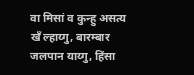वा मिसां व कुन्हु असत्य खँ ल्हाय्गु, बारम्बार जलपान याय्गु, हिंसा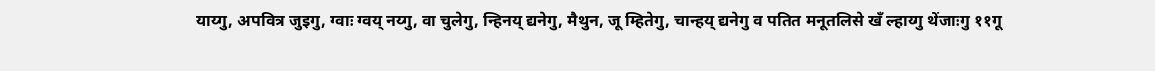याय्गु, अपवित्र जुइगु, ग्वाः ग्वय् नय्गु, वा चुलेगु, न्हिनय् द्यनेगु, मैथुन, जू म्हितेगु, चान्हय् द्यनेगु व पतित मनूतलिसे खँ ल्हाय्गु थेंजाःगु ११गू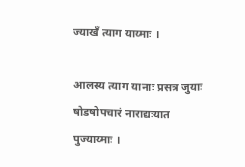ज्याखँ त्याग याय्माः ।

आलस्य त्याग यानाः प्रसत्र जुयाः षोडषोपचारं नाराद्यःयात पुज्याय्माः ।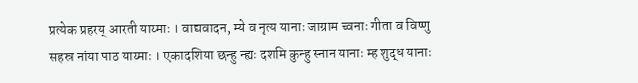प्रत्येक प्रहरय् आरती याय्माः । वाद्यवादन, म्ये व नृत्य यानाः जाग्राम च्वनाः गीता व विष्णु सहस्र नांया पाठ याय्माः । एकादशिया छन्हु न्ह्यः दशमि कुन्हु स्नान यानाः म्ह शुद्ध यानाः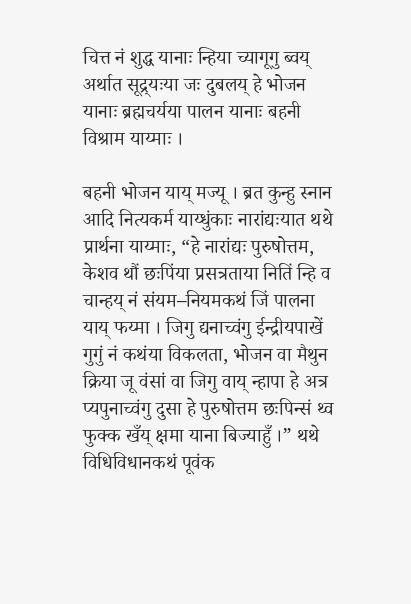चित्त नं शुद्ध यानाः न्हिया च्यागूगु ब्वय् अर्थात सूद्र्यःया जः दुबलय् हे भोजन यानाः ब्रह्मचर्यया पालन यानाः बहनी विश्राम याय्माः ।

बहनी भोजन याय् मज्यू । ब्रत कुन्हु स्नान आदि नित्यकर्म याय्धुंकाः नारांद्यःयात थथे प्रार्थना याय्माः, “हे नारांद्यः पुरुषोत्तम, केशव थौं छःपिंया प्रसत्रताया नितिं न्हि व चान्हय् नं संयम–नियमकथं जिं पालना याय् फय्मा । जिगु द्यनाच्वंगु ईन्द्रीयपाखें गुगुं नं कथंया विकलता, भोजन वा मैथुन क्रिया जू वंसां वा जिगु वाय् न्हापा हे अत्र प्यपुनाच्वंगु दुसा हे पुरुषोत्तम छःपिन्सं थ्व फुक्क खँय् क्षमा याना बिज्याहुँ ।” थथे विधिविधानकथं पूवंक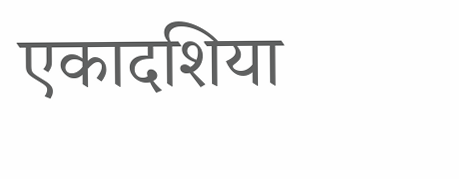एकादशिया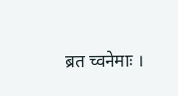ब्रत च्वनेमाः ।